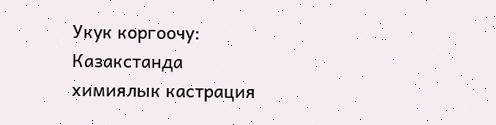Укук коргоочу: Казакстанда химиялык кастрация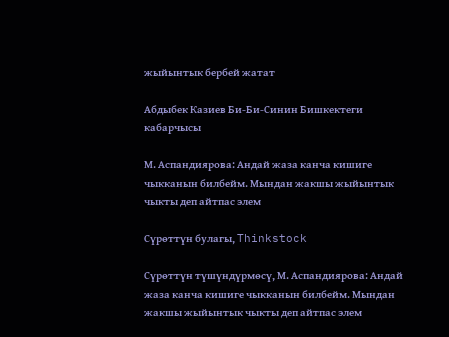жыйынтык бербей жатат

Абдыбек Казиев Би-Би-Синин Бишкектеги кабарчысы

М. Аспандиярова: Андай жаза канча кишиге чыкканын билбейм. Мындан жакшы жыйынтык чыкты деп айтпас элем

Сүрөттүн булагы, Thinkstock

Сүрөттүн түшүндүрмөсү, М. Аспандиярова: Андай жаза канча кишиге чыкканын билбейм. Мындан жакшы жыйынтык чыкты деп айтпас элем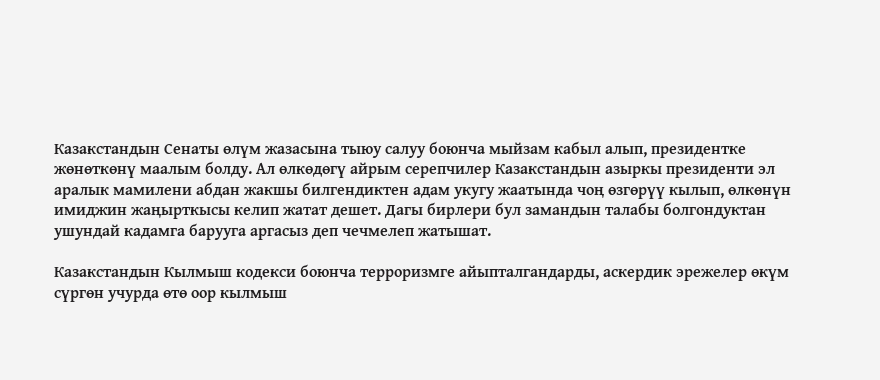Казакстандын Сенаты өлүм жазасына тыюу салуу боюнча мыйзам кабыл алып, президентке жөнөткөнү маалым болду. Ал өлкөдөгү айрым серепчилер Казакстандын азыркы президенти эл аралык мамилени абдан жакшы билгендиктен адам укугу жаатында чоң өзгөрүү кылып, өлкөнүн имиджин жаңырткысы келип жатат дешет. Дагы бирлери бул замандын талабы болгондуктан ушундай кадамга барууга аргасыз деп чечмелеп жатышат.

Казакстандын Кылмыш кодекси боюнча терроризмге айыпталгандарды, аскердик эрежелер өкүм сүргөн учурда өтө оор кылмыш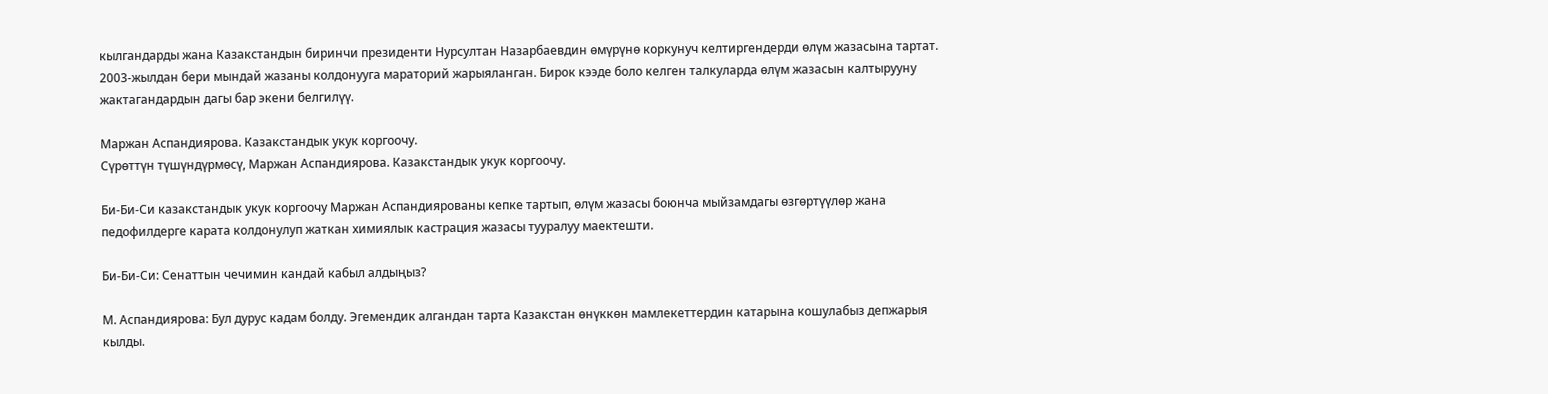кылгандарды жана Казакстандын биринчи президенти Нурсултан Назарбаевдин өмүрүнө коркунуч келтиргендерди өлүм жазасына тартат. 2003-жылдан бери мындай жазаны колдонууга мараторий жарыяланган. Бирок кээде боло келген талкуларда өлүм жазасын калтырууну жактагандардын дагы бар экени белгилүү.

Маржан Аспандиярова. Казакстандык укук коргоочу.
Сүрөттүн түшүндүрмөсү, Маржан Аспандиярова. Казакстандык укук коргоочу.

Би-Би-Си казакстандык укук коргоочу Маржан Аспандиярованы кепке тартып, өлүм жазасы боюнча мыйзамдагы өзгөртүүлөр жана педофилдерге карата колдонулуп жаткан химиялык кастрация жазасы тууралуу маектешти.

Би-Би-Си: Сенаттын чечимин кандай кабыл алдыңыз?

М. Аспандиярова: Бул дурус кадам болду. Эгемендик алгандан тарта Казакстан өнүккөн мамлекеттердин катарына кошулабыз депжарыя кылды.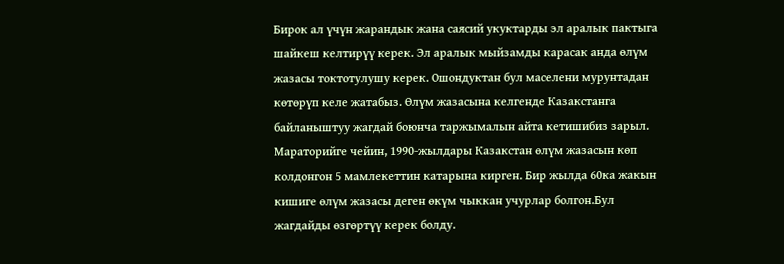Бирок ал үчүн жарандык жана саясий укуктарды эл аралык пактыга шайкеш келтирүү керек. Эл аралык мыйзамды карасак анда өлүм жазасы токтотулушу керек. Ошондуктан бул маселени мурунтадан көтөрүп келе жатабыз. Өлүм жазасына келгенде Казакстанга байланыштуу жагдай боюнча таржымалын айта кетишибиз зарыл. Мараторийге чейин, 1990-жылдары Казакстан өлүм жазасын көп колдонгон 5 мамлекеттин катарына кирген. Бир жылда 60ка жакын кишиге өлүм жазасы деген өкүм чыккан учурлар болгон.Бул жагдайды өзгөртүү керек болду.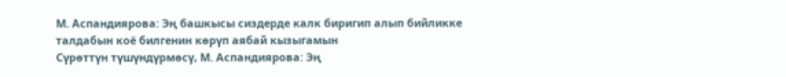М. Аспандиярова: Эң башкысы сиздерде калк биригип алып бийликке талдабын коё билгенин көрүп аябай кызыгамын
Сүрөттүн түшүндүрмөсү, М. Аспандиярова: Эң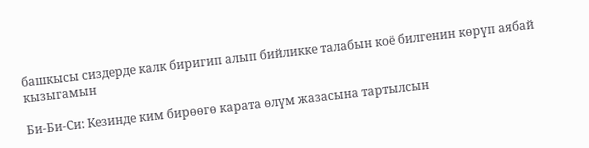башкысы сиздерде калк биригип алып бийликке талабын коё билгенин көрүп аябай кызыгамын

Би-Би-Си: Кезинде ким бирөөгө карата өлүм жазасына тартылсын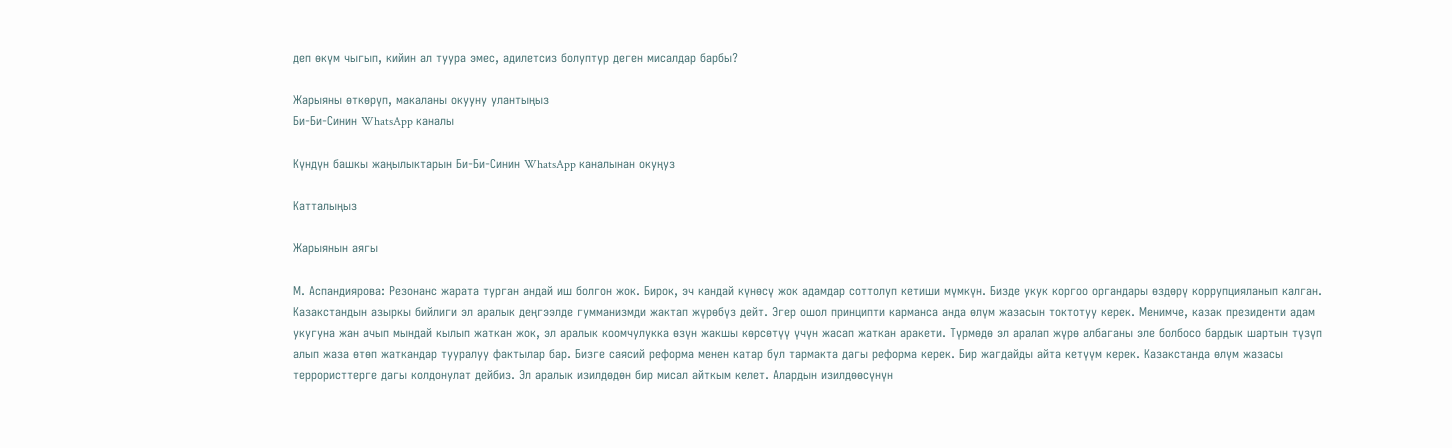деп өкүм чыгып, кийин ал туура эмес, адилетсиз болуптур деген мисалдар барбы?

Жарыяны өткөрүп, макаланы окууну улантыңыз
Би-Би-Синин WhatsApp каналы

Күндүн башкы жаңылыктарын Би-Би-Синин WhatsApp каналынан окуңуз

Катталыңыз

Жарыянын аягы

М. Аспандиярова: Резонанс жарата турган андай иш болгон жок. Бирок, эч кандай күнөсү жок адамдар соттолуп кетиши мүмкүн. Бизде укук коргоо органдары өздөрү коррупцияланып калган. Казакстандын азыркы бийлиги эл аралык деңгээлде гумманизмди жактап жүрөбүз дейт. Эгер ошол принципти карманса анда өлүм жазасын токтотуу керек. Менимче, казак президенти адам укугуна жан ачып мындай кылып жаткан жок, эл аралык коомчулукка өзүн жакшы көрсөтүү үчүн жасап жаткан аракети. Түрмөдө эл аралап жүрө албаганы эле болбосо бардык шартын түзүп алып жаза өтөп жаткандар тууралуу фактылар бар. Бизге саясий реформа менен катар бул тармакта дагы реформа керек. Бир жагдайды айта кетүүм керек. Казакстанда өлүм жазасы террористтерге дагы колдонулат дейбиз. Эл аралык изилдөдөн бир мисал айткым келет. Алардын изилдөөсүнүн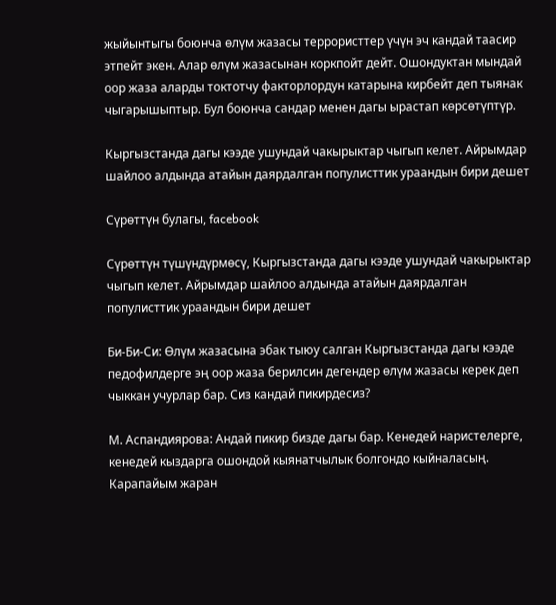жыйынтыгы боюнча өлүм жазасы террористтер үчүн эч кандай таасир этпейт экен. Алар өлүм жазасынан коркпойт дейт. Ошондуктан мындай оор жаза аларды токтотчу факторлордун катарына кирбейт деп тыянак чыгарышыптыр. Бул боюнча сандар менен дагы ырастап көрсөтүптүр.

Кыргызстанда дагы кээде ушундай чакырыктар чыгып келет. Айрымдар шайлоо алдында атайын даярдалган популисттик ураандын бири дешет

Сүрөттүн булагы, facebook

Сүрөттүн түшүндүрмөсү, Кыргызстанда дагы кээде ушундай чакырыктар чыгып келет. Айрымдар шайлоо алдында атайын даярдалган популисттик ураандын бири дешет

Би-Би-Си: Өлүм жазасына эбак тыюу салган Кыргызстанда дагы кээде педофилдерге эң оор жаза берилсин дегендер өлүм жазасы керек деп чыккан учурлар бар. Сиз кандай пикирдесиз?

М. Аспандиярова: Андай пикир бизде дагы бар. Кенедей наристелерге, кенедей кыздарга ошондой кыянатчылык болгондо кыйналасың. Карапайым жаран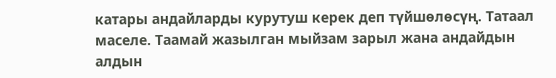катары андайларды курутуш керек деп түйшөлөсүң. Татаал маселе. Таамай жазылган мыйзам зарыл жана андайдын алдын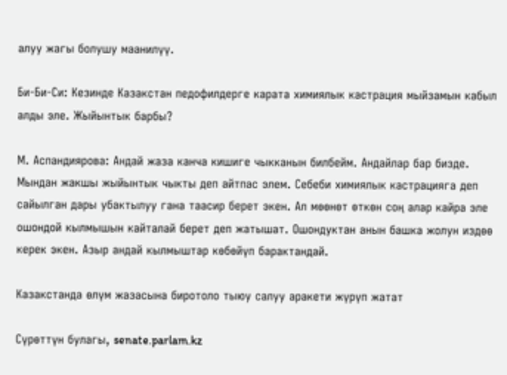алуу жагы болушу маанилүү.

Би-Би-Си: Кезинде Казакстан педофилдерге карата химиялык кастрация мыйзамын кабыл алды эле. Жыйынтык барбы?

М. Аспандиярова: Андай жаза канча кишиге чыкканын билбейм. Андайлар бар бизде. Мындан жакшы жыйынтык чыкты деп айтпас элем. Себеби химиялык кастрацияга деп сайылган дары убактылуу гана таасир берет экен. Ал мөөнөт өткөн соң алар кайра эле ошондой кылмышын кайталай берет деп жатышат. Ошондуктан анын башка жолун издөө керек экен. Азыр андай кылмыштар көбөйүп барактандай.

Казакстанда өлүм жазасына биротоло тыюу салуу аракети жүрүп жатат

Сүрөттүн булагы, senate.parlam.kz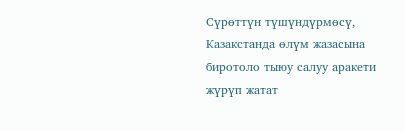Сүрөттүн түшүндүрмөсү, Казакстанда өлүм жазасына биротоло тыюу салуу аракети жүрүп жатат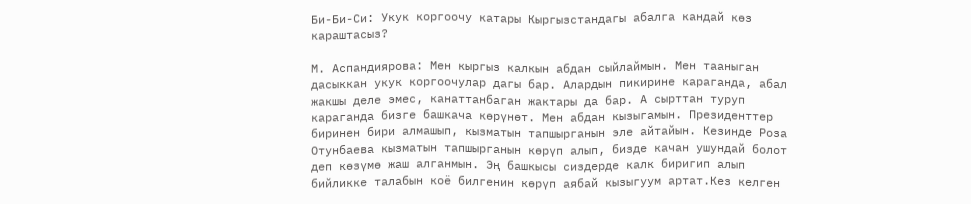Би-Би-Си: Укук коргоочу катары Кыргызстандагы абалга кандай көз караштасыз?

М. Аспандиярова: Мен кыргыз калкын абдан сыйлаймын. Мен тааныган дасыккан укук коргоочулар дагы бар. Алардын пикирине караганда, абал жакшы деле эмес, канаттанбаган жактары да бар. А сырттан туруп караганда бизге башкача көрүнөт. Мен абдан кызыгамын. Президенттер биринен бири алмашып, кызматын тапшырганын эле айтайын. Кезинде Роза Отунбаева кызматын тапшырганын көрүп алып, бизде качан ушундай болот деп көзүмө жаш алганмын. Эң башкысы сиздерде калк биригип алып бийликке талабын коё билгенин көрүп аябай кызыгуум артат.Кез келген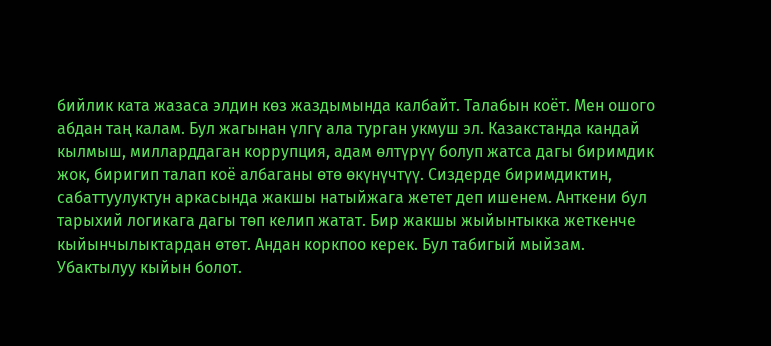бийлик ката жазаса элдин көз жаздымында калбайт. Талабын коёт. Мен ошого абдан таң калам. Бул жагынан үлгү ала турган укмуш эл. Казакстанда кандай кылмыш, милларддаган коррупция, адам өлтүрүү болуп жатса дагы биримдик жок, биригип талап коё албаганы өтө өкүнүчтүү. Сиздерде биримдиктин, сабаттуулуктун аркасында жакшы натыйжага жетет деп ишенем. Анткени бул тарыхий логикага дагы төп келип жатат. Бир жакшы жыйынтыкка жеткенче кыйынчылыктардан өтөт. Андан коркпоо керек. Бул табигый мыйзам. Убактылуу кыйын болот.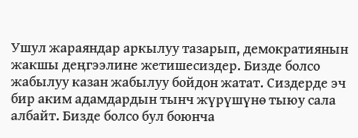Ушул жараяндар аркылуу тазарып, демократиянын жакшы деңгээлине жетишесиздер. Бизде болсо жабылуу казан жабылуу бойдон жатат. Сиздерде эч бир аким адамдардын тынч жүрүшүнө тыюу сала албайт. Бизде болсо бул боюнча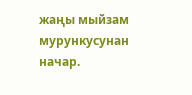жаңы мыйзам мурункусунан начар.